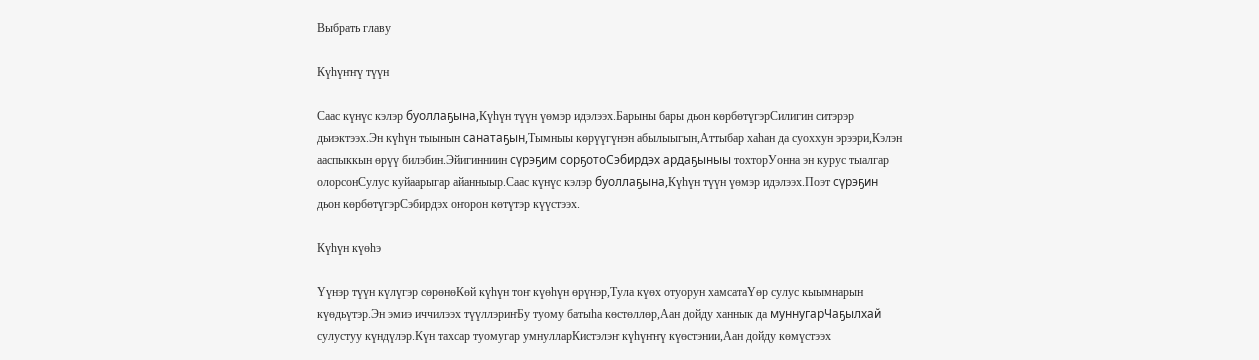Выбрать главу

Күһүҥҥү түүн

Саас күнүс кэлэр буоллаҕына,Күһүн түүн үөмэр идэлээх.Барыны бары дьон көрбөтүгэрСилигин ситэрэр дьиэктээх.Эн күһүн тыынын санатаҕын,Тымныы көрүүгүнэн абылыыгын,Аттыбар хаһан да суоххун эрээри,Кэлэн ааспыккын өрүү билэбин.Эйигинниин сүрэҕим сорҕотоСэбирдэх ардаҕыныы тохторУонна эн курус тыалгар олорсонСулус куйаарыгар айанныыр.Саас күнүс кэлэр буоллаҕына,Күһүн түүн үөмэр идэлээх.Поэт сүрэҕин дьон көрбөтүгэрСэбирдэх оҥорон көтүтэр күүстээх.

Күһүн күөһэ

Үүнэр түүн күлүгэр сөрөнөКөй күһүн тоҥ күөһүн өрүнэр,Тула күөх отуорун хамсатаҮөр сулус кыымнарын күөдьүтэр.Эн эмиэ иччилээх түүллэриҥБу туому батыһа көстөллөр,Аан дойду ханнык да муннугарЧаҕылхай сулустуу күндүлэр.Күн тахсар туомугар умнулларКистэлэҥ күһүҥҥү күөстэнии,Аан дойду көмүстээх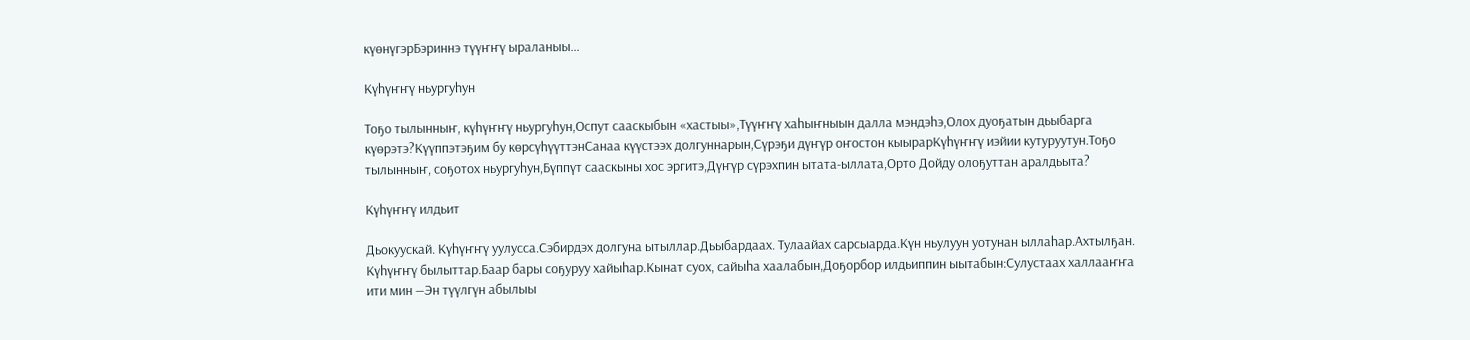күөнүгэрБэриннэ түүҥҥү ыраланыы…

Күһүҥҥү ньургуһун

Тоҕо тылынныҥ, күһүҥҥү ньургуһун,Оспут сааскыбын «хастыы»,Түүҥҥү хаһыҥныын далла мэндэһэ,Олох дуоҕатын дьыбарга күөрэтэ?Күүппэтэҕим бу көрсүһүүттэнСанаа күүстээх долгуннарын,Сүрэҕи дүҥүр оҥостон кыырарКүһүҥҥү иэйии кутуруутун.Тоҕо тылынныҥ, соҕотох ньургуһун,Бүппүт сааскыны хос эргитэ,Дүҥүр сүрэхпин ытата-ыллата,Орто Дойду олоҕуттан аралдьыта?

Күһүҥҥү илдьит

Дьокуускай. Күһүҥҥү уулусса.Сэбирдэх долгуна ытыллар.Дьыбардаах. Тулаайах сарсыарда.Күн ньулуун уотунан ыллаһар.Ахтылҕан. Күһүҥҥү былыттар.Баар бары соҕуруу хайыһар.Кынат суох, сайыһа хаалабын,Доҕорбор илдьиппин ыытабын:Сулустаах халлааҥҥа ити мин —Эн түүлгүн абылыы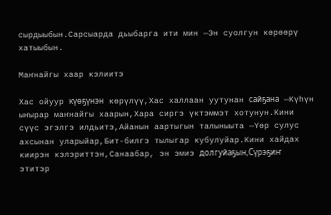сырдыыбын.Сарсыарда дьыбарга ити мин —Эн суолгун көрөөрү хатыыбын.

Маҥнайгы хаар кэлиитэ

Хас ойуур күөҕүнэн көрүлүү,Хас халлаан уутунан сайҕана —Күһүн ыҥырар маҥнайгы хаарын,Хара сиргэ үктэммэт хотунун.Кини сүүс эгэлгэ илдьитэ,Айанын аартыгын талыныыта —Үөр сулус ахсынан уларыйар,Бит-билгэ тылыгар кубулуйар.Кини хайдах киирэн кэлэриттэн,Санаабар, эн эмиэ долгуйаҕын,Сүрэҕиҥ этитэр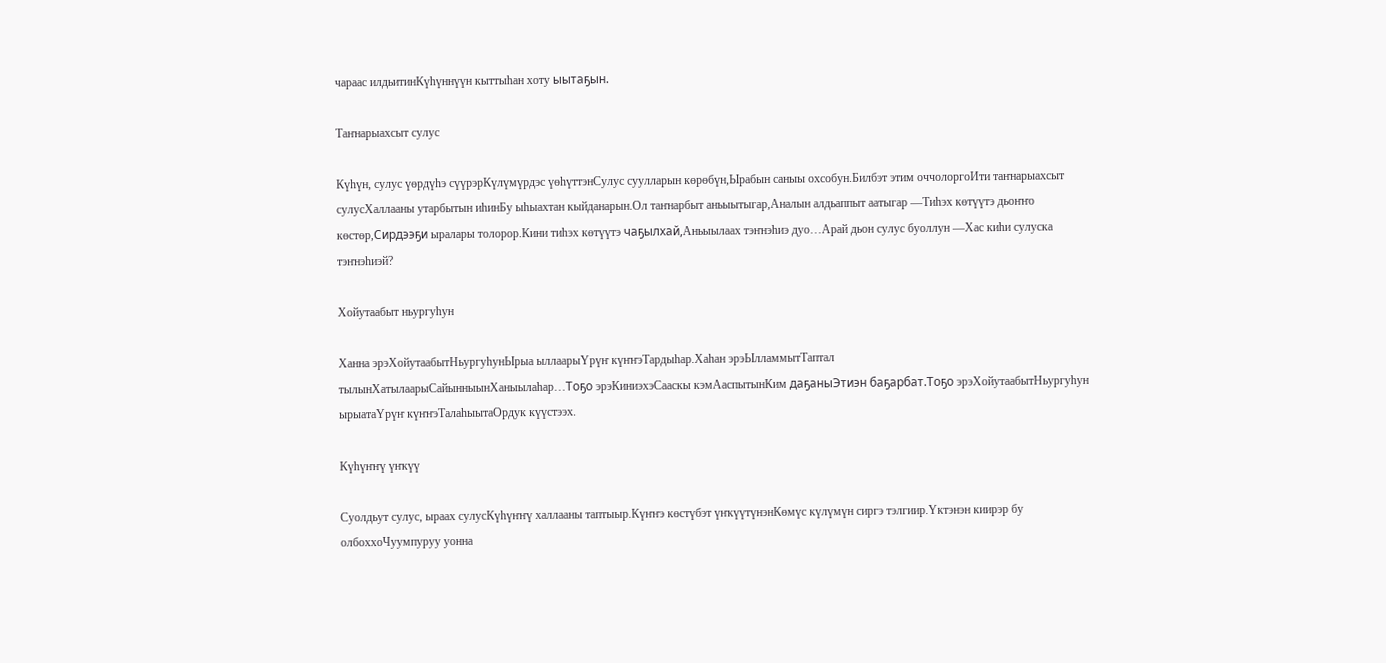чараас илдьитинКүһүннүүн кыттыһан хоту ыытаҕын.

Таҥнарыахсыт сулус

Күһүн, сулус үөрдүһэ сүүрэрКүлүмүрдэс үөһүттэнСулус суулларын көрөбүн,Ырабын саныы охсобун.Билбэт этим оччолоргоИти таҥнарыахсыт сулусХаллааны утарбытын иһинБу ыһыахтан кыйданарын.Ол таҥнарбыт аньыытыгар,Аналын алдьаппыт аатыгар —Тиһэх көтүүтэ дьоҥҥо көстөр,Сирдээҕи ыралары толорор.Кини тиһэх көтүүтэ чаҕылхай,Аньыылаах тэҥнэһиэ дуо…Арай дьон сулус буоллун —Хас киһи сулуска тэҥнэһиэй?

Хойутаабыт ньургуһун

Ханна эрэХойутаабытНьургуһунЫрыа ыллаарыҮрүҥ күҥҥэТардыһар.Хаһан эрэЫлламмытТаптал тылынХатылаарыСайынныынХаныылаһар…Тоҕо эрэКиниэхэСааскы кэмАаспытынКим даҕаныЭтиэн баҕарбат.Тоҕо эрэХойутаабытНьургуһун ырыатаҮрүҥ күҥҥэТалаһыытаОрдук күүстээх.

Күһүҥҥү үҥкүү

Суолдьут сулус, ыраах сулусКүһүҥҥү халлааны таптыыр.Күҥҥэ көстүбэт үҥкүүтүнэнКөмүс күлүмүн сиргэ тэлгиир.Үктэнэн киирэр бу олбоххоЧуумпуруу уонна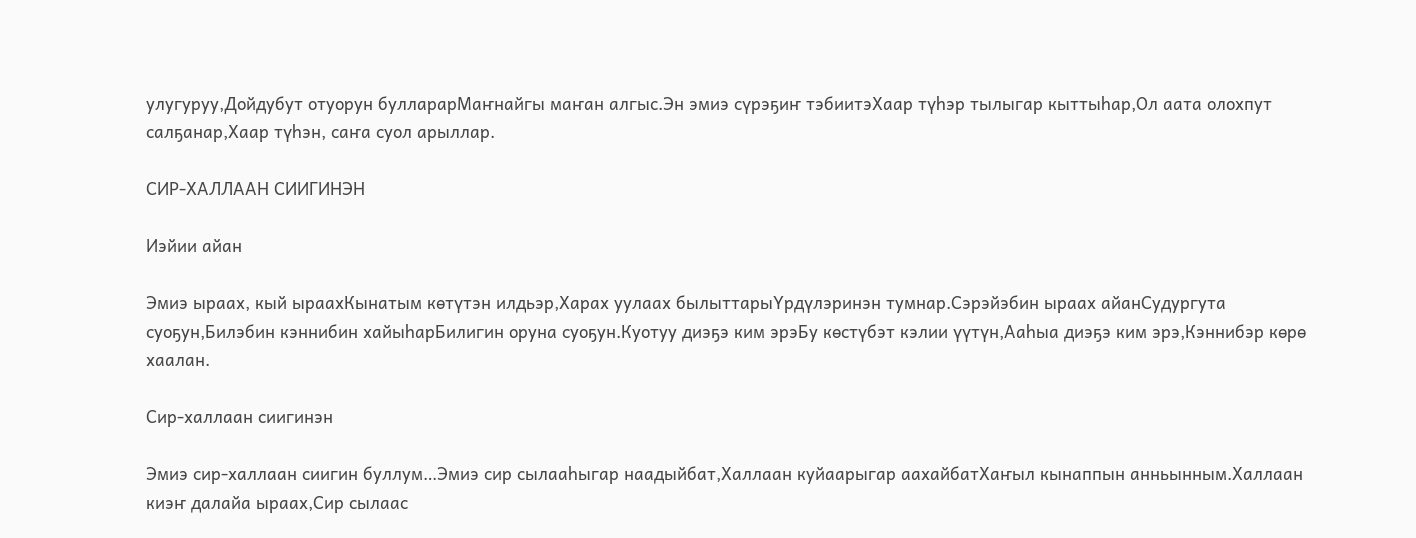улугуруу,Дойдубут отуорун булларарМаҥнайгы маҥан алгыс.Эн эмиэ сүрэҕиҥ тэбиитэХаар түһэр тылыгар кыттыһар,Ол аата олохпут салҕанар,Хаар түһэн, саҥа суол арыллар.

СИР-ХАЛЛААН СИИГИНЭН

Иэйии айан

Эмиэ ыраах, кый ыраахКынатым көтүтэн илдьэр,Харах уулаах былыттарыҮрдүлэринэн тумнар.Сэрэйэбин ыраах айанСудургута суоҕун,Билэбин кэннибин хайыһарБилигин оруна суоҕун.Куотуу диэҕэ ким эрэБу көстүбэт кэлии үүтүн,Ааһыа диэҕэ ким эрэ,Кэннибэр көрө хаалан.

Сир-халлаан сиигинэн

Эмиэ сир-халлаан сиигин буллум…Эмиэ сир сылааһыгар наадыйбат,Халлаан куйаарыгар аахайбатХаҥыл кынаппын анньынным.Халлаан киэҥ далайа ыраах,Сир сылаас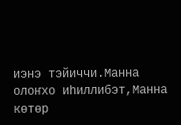иэнэ тэйиччи.Манна олоҥхо иһиллибэт,Манна көтөр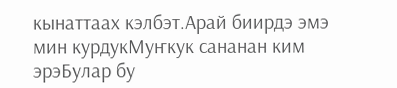кынаттаах кэлбэт.Арай биирдэ эмэ мин курдукМуҥкук сананан ким эрэБулар бу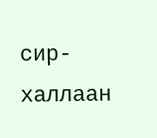сир-халлаан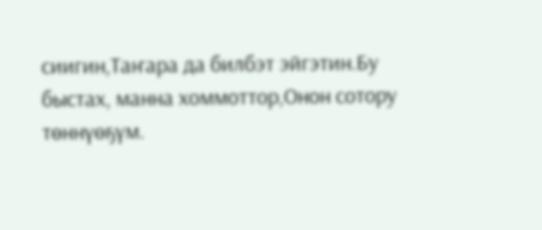сиигин,Таҥара да билбэт эйгэтин.Бу быстах, манна хоммоттор,Онон сотору төннүөҕүм.